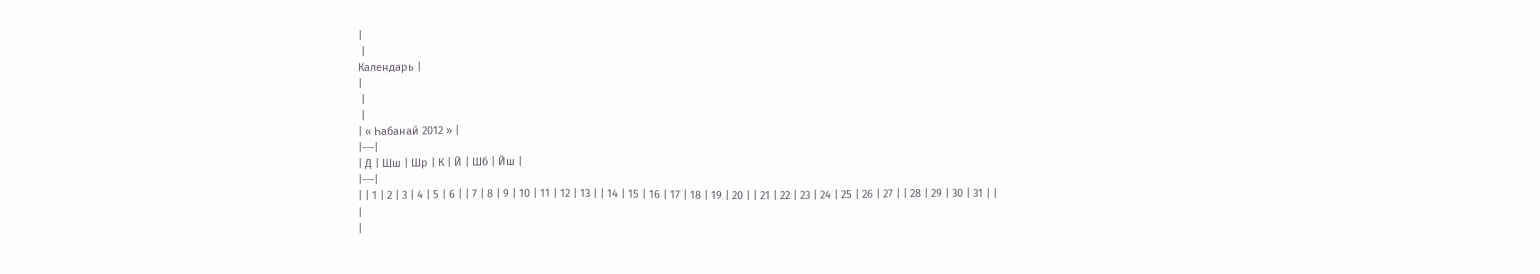|
 |
Календарь |
|
 |
 |
| « Һабанай 2012 » |
|---|
| Д | Шш | Шр | К | Й | Шб | Йш |
|---|
| | 1 | 2 | 3 | 4 | 5 | 6 | | 7 | 8 | 9 | 10 | 11 | 12 | 13 | | 14 | 15 | 16 | 17 | 18 | 19 | 20 | | 21 | 22 | 23 | 24 | 25 | 26 | 27 | | 28 | 29 | 30 | 31 | |
|
|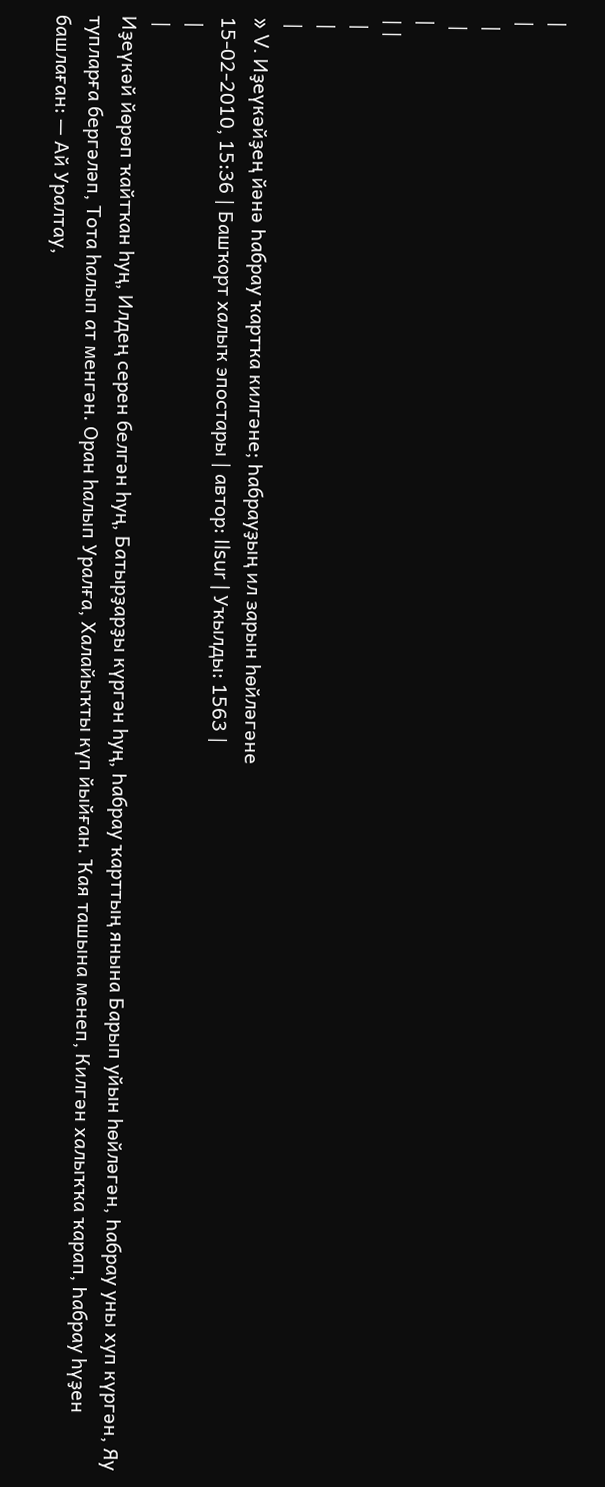|
|
 |
 |
|
| |
 |
 |
 |
» V. Иҙеүкәйҙең йәнә Һабрау ҡартҡа килгәне; Һабрауҙың ил зарын һөйләгәне
15-02-2010, 15:36 | Башҡорт халыҡ эпостары | автор: Ilsur | Уҡылды: 1563 |
 |
 |
Иҙеүкәй йөрөп ҡайтҡан һуң, Илдең серен белгән һуң, Батырҙарҙы күргән һуң, Һабрау ҡарттың янына Барып уйын һөйләгән, Һабрау уны хуп күргән, Яу тупларға бергәләп, Тота һалып ат менгән. Оран һалып Уралға, Халайыҡты күп йыйған. Ҡая ташына менеп, Килгән халыҡҡа ҡарап, Һабрау һүҙен башлаған: — Ай Уралтау,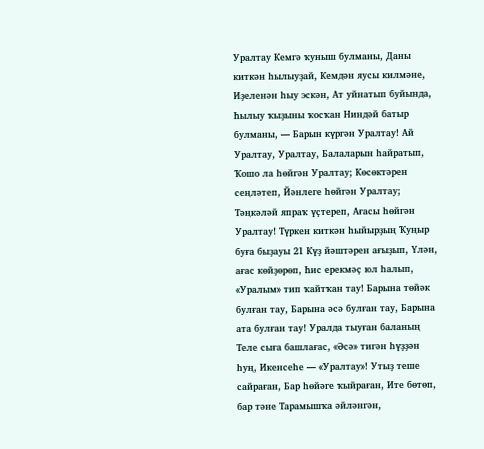Уралтау Кемгә ҡуныш булманы, Даны киткән һылыуҙай, Кемдән яусы килмәне, Иҙеленән һыу эскән, Ат уйнатып буйында, Һылыу ҡыҙыны ҡосҡан Ниндәй батыр булманы, — Барын күргән Уралтау! Ай Уралтау, Уралтау, Балаларын һайратып, Ҡошо ла һөйгән Уралтау; Көсөктәрен сеңләтеп, Йәнлеге һөйгән Уралтау; Тәңкәләй япраҡ үҫтереп, Ағасы һөйгән Уралтау! Түркен киткән һыйырҙың Ҡуңыр буға быҙауы 21 Күҙ йәштәрен ағыҙып, Үлән, ағас көйҙөрөп, Һис ерекмәҫ юл һалып, «Уралым» тип ҡайтҡан тау! Барына төйәк булған тау, Барына әсә булған тау, Барына ата булған тау! Уралда тыуған баланың Теле сыға башлағас, «Әсә» тигән һүҙҙән һуң, Икенсеһе — «Уралтау»! Утыҙ теше сайраған, Бар һөйәге ҡыйраған, Ите бөтөп, бар тәне Тарамышҡа әйләнгән,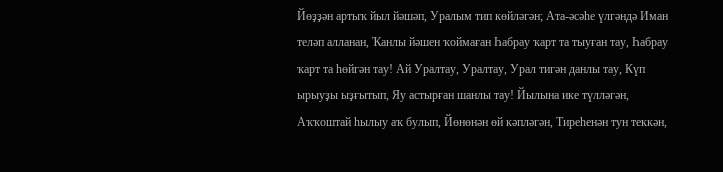Йөҙҙән артыҡ йыл йәшәп, Уралым тип көйләгән; Ата-әсәһе үлгәндә Иман теләп алланан, Ҡанлы йәшен ҡоймаған Һабрау ҡарт та тыуған тау, Һабрау ҡарт та һөйгән тау! Ай Уралтау, Уралтау, Урал тигән данлы тау, Күп ырыуҙы ыҙғытып, Яу астырған шанлы тау! Йылына ике түлләгән, Аҡҡоштай һылыу аҡ булып, Йөнөнән өй кәпләгән, Тиреһенән тун теккән,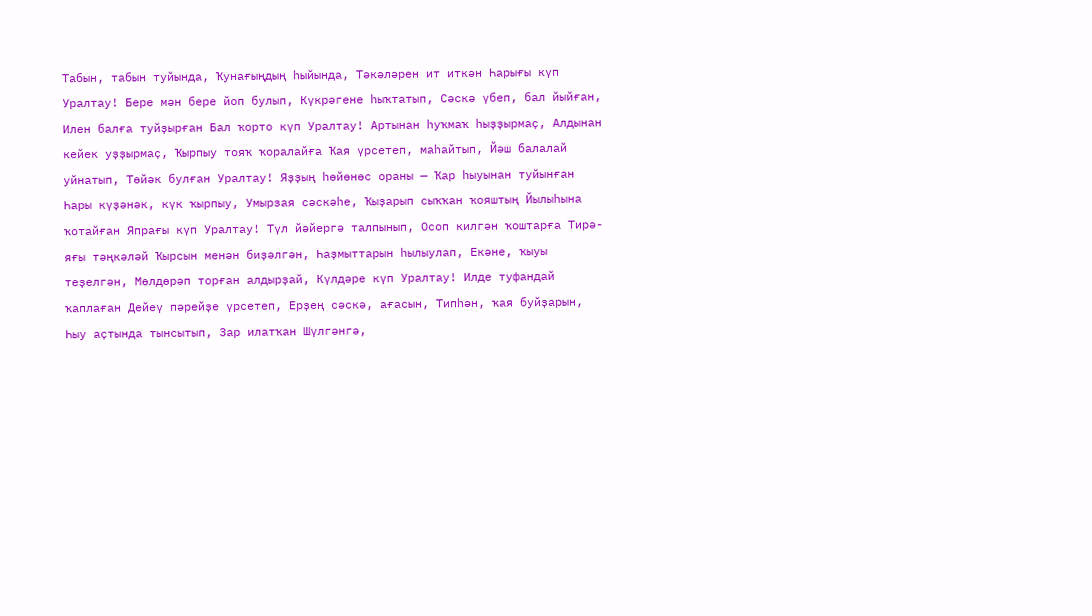Табын, табын туйында, Ҡунағыңдың һыйында, Тәкәләрен ит иткән Һарығы күп Уралтау! Бере мән бере йоп булып, Күкрәгене һыҡтатып, Сәскә үбеп, бал йыйған, Илен балға туйҙырған Бал ҡорто күп Уралтау! Артынан һуҡмаҡ һыҙҙырмаҫ, Алдынан кейек уҙҙырмаҫ, Ҡырпыу тояҡ ҡоралайға Ҡая үрсетеп, маһайтып, Йәш балалай уйнатып, Төйәк булған Уралтау! Яҙҙың һөйөнөс ораны — Ҡар һыуынан туйынған Һары күҙәнәк, күк ҡырпыу, Умырзая сәскәһе, Ҡыҙарып сыҡҡан ҡояштың Йылыһына ҡотайған Япрағы күп Уралтау! Түл йәйергә талпынып, Осоп килгән ҡоштарға Тирә-яғы тәңкәләй Ҡырсын менән биҙәлгән, Һаҙмыттарын һылыулап, Екәне, ҡыуы теҙелгән, Мөлдөрәп торған алдырҙай, Күлдәре күп Уралтау! Илде туфандай ҡаплаған Дейеү пәрейҙе үрсетеп, Ерҙең сәскә, ағасын, Типһән, ҡая буйҙарын, Һыу аҫтында тынсытып, Зар илатҡан Шүлгәнгә,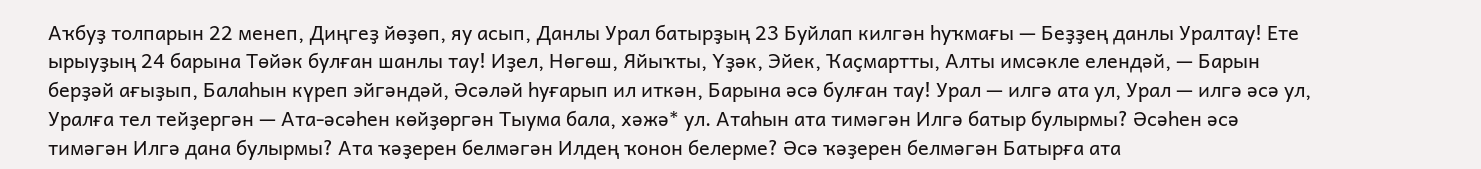Аҡбуҙ толпарын 22 менеп, Диңгеҙ йөҙөп, яу асып, Данлы Урал батырҙың 23 Буйлап килгән һуҡмағы — Беҙҙең данлы Уралтау! Ете ырыуҙың 24 барына Төйәк булған шанлы тау! Иҙел, Нөгөш, Яйыҡты, Үҙәк, Эйек, Ҡаҫмартты, Алты имсәкле елендәй, — Барын берҙәй ағыҙып, Балаһын күреп эйгәндәй, Әсәләй һуғарып ил иткән, Барына әсә булған тау! Урал — илгә ата ул, Урал — илгә әсә ул, Уралға тел тейҙергән — Ата-әсәһен көйҙөргән Тыума бала, хәжә* ул. Атаһын ата тимәгән Илгә батыр булырмы? Әсәһен әсә тимәгән Илгә дана булырмы? Ата ҡәҙерен белмәгән Илдең ҡонон белерме? Әсә ҡәҙерен белмәгән Батырға ата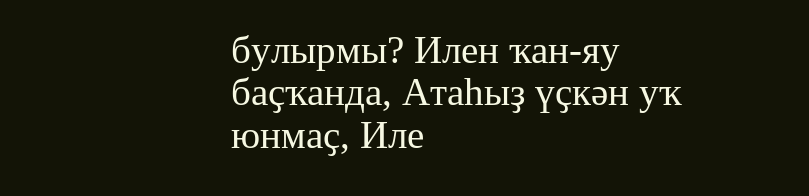булырмы? Илен ҡан-яу баҫҡанда, Атаһыҙ үҫкән уҡ юнмаҫ, Иле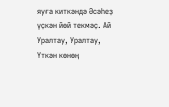яуға киткәндә Әсәһеҙ үҫкән йөй текмәҫ. Ай Уралтау, Уралтау, Үткән көнөң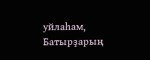уйлаһам, Батырҙарың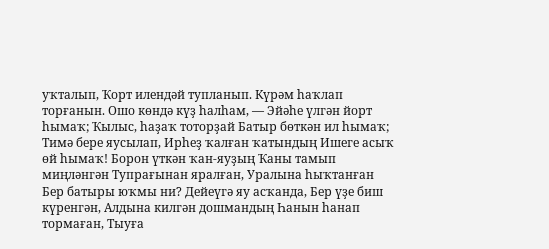уҡталып, Ҡорт илендәй тупланып. Күрәм һаҡлап торғанын. Ошо көндә күҙ һалһам, — Эйәһе үлгән йорт һымаҡ; Ҡылыс, һаҙаҡ тоторҙай Батыр бөткән ил һымаҡ; Тимә бере яусылап, Ирһеҙ ҡалған ҡатындың Ишеге асыҡ өй һымаҡ! Борон үткән ҡан-яуҙың Ҡаны тамып миңләнгән Тупрағынан яралған, Уралына һыҡтанған Бер батыры юҡмы ни? Дейеүгә яу асҡанда, Бер үҙе биш күренгән, Алдына килгән дошмандың Һанын һанап тормаған, Тыуға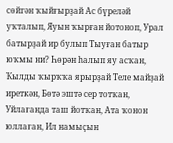сөйгән ҡыйғырҙай Ас бүреләй уҡталып, Яуын ҡырған йотоноп, Урал батырҙай ир булып Тыуған батыр юҡмы ни? Һөрән һалып яу асҡан, Ҡылды ҡырҡҡа ярырҙай Теле майҙай иреткән, Бөтә эштә сер тотҡан, Уйлағанда таш йотҡан, Ата ҡонон юллаған, Ил намыҫын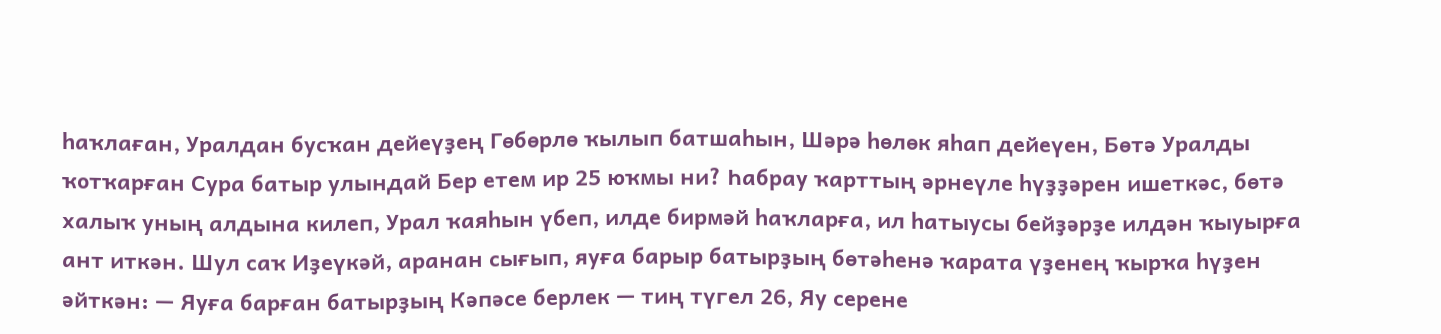һаҡлаған, Уралдан бусҡан дейеүҙең Гөбөрлө ҡылып батшаһын, Шәрә һөлөк яһап дейеүен, Бөтә Уралды ҡотҡарған Сура батыр улындай Бер етем ир 25 юҡмы ни? Һабрау ҡарттың әрнеүле һүҙҙәрен ишеткәс, бөтә халыҡ уның алдына килеп, Урал ҡаяһын үбеп, илде бирмәй һаҡларға, ил һатыусы бейҙәрҙе илдән ҡыуырға ант иткән. Шул саҡ Иҙеүкәй, аранан сығып, яуға барыр батырҙың бөтәһенә ҡарата үҙенең ҡырҡа һүҙен әйткән: — Яуға барған батырҙың Кәпәсе берлек — тиң түгел 26, Яу серене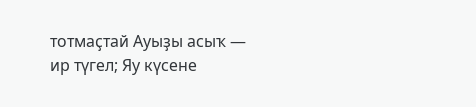тотмаҫтай Ауыҙы асыҡ — ир түгел; Яу күсене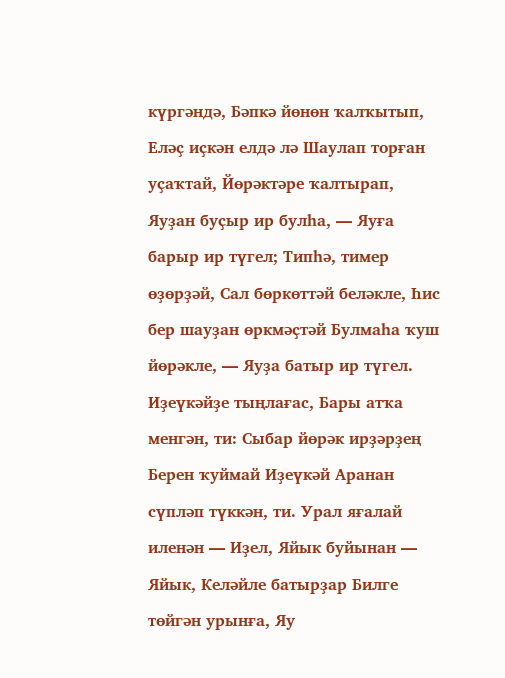күргәндә, Бәпкә йөнөн ҡалҡытып, Еләҫ иҫкән елдә лә Шаулап торған уҫаҡтай, Йөрәктәре ҡалтырап, Яуҙан буҫыр ир булһа, — Яуға барыр ир түгел; Типһә, тимер өҙөрҙәй, Сал бөркөттәй беләкле, Һис бер шауҙан өркмәҫтәй Булмаһа ҡуш йөрәкле, — Яуҙа батыр ир түгел. Иҙеүкәйҙе тыңлағас, Бары атҡа менгән, ти: Сыбар йөрәк ирҙәрҙең Берен ҡуймай Иҙеүкәй Аранан сүпләп түккән, ти. Урал яғалай иленән — Иҙел, Яйык буйынан — Яйык, Келәйле батырҙар Билге төйгән урынға, Яу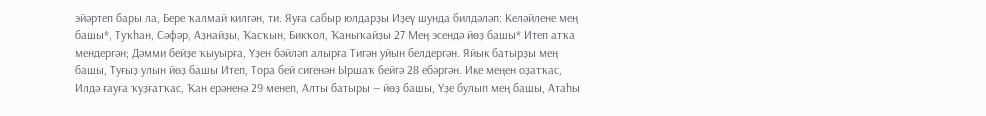эйәртеп бары ла, Бере ҡалмай килгән, ти. Яуға сабыр юлдарҙы Иҙеү шунда билдәләп: Келәйлене мең башы*, Туҡһан, Сәфәр, Аҙнайҙы, Ҡасҡын, Бикҡол, Ҡаныҡайҙы 27 Мең эсендә йөҙ башы* Итеп атҡа мендергән; Дәмми бейҙе ҡыуырға, Үҙен бәйләп алырға Тигән уйын белдергән. Яйык батырҙы мең башы, Туғыҙ улын йөҙ башы Итеп, Тора бей сигенән Ыршаҡ бейгә 28 ебәргән. Ике меңен оҙатҡас, Илдә ғауға ҡуҙғатҡас, Ҡан ерәненә 29 менеп, Алты батыры — йөҙ башы, Үҙе булып мең башы, Атаһы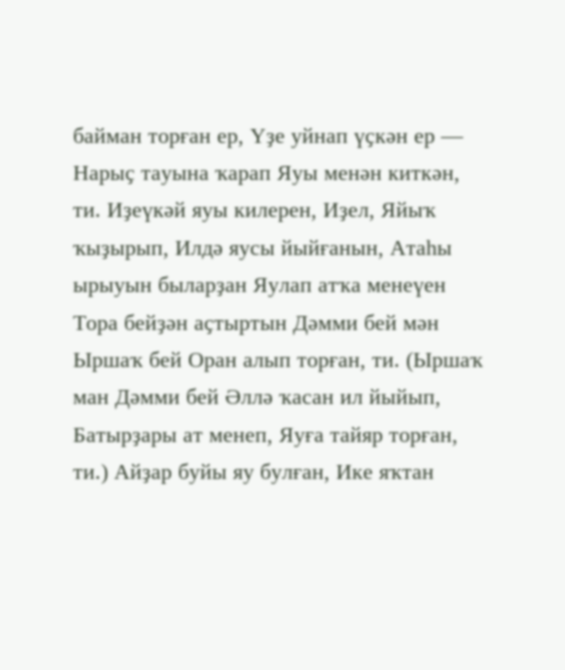байман торған ер, Үҙе уйнап үҫкән ер — Нарыҫ тауына ҡарап Яуы менән киткән, ти. Иҙеүкәй яуы килерен, Иҙел, Яйыҡ ҡыҙырып, Илдә яусы йыйғанын, Атаһы ырыуын быларҙан Яулап атҡа менеүен Тора бейҙән аҫтыртын Дәмми бей мән Ыршаҡ бей Оран алып торған, ти. (Ыршаҡ ман Дәмми бей Әллә ҡасан ил йыйып, Батырҙары ат менеп, Яуға тайяр торған, ти.) Айҙар буйы яу булған, Ике яҡтан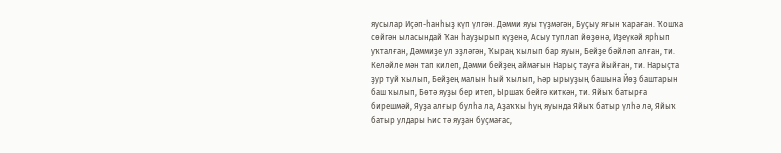яусылар Иҫәп-һанһыҙ күп үлгән. Дәмми яуы түҙмәгән, Буҫыу яғын ҡараған. Ҡошҡа сөйгән ыласындай Ҡан һауҙырып күҙенә, Асыу туплап йөҙөнә, Иҙеүкәй ярһып уҡталған, Дәммиҙе ул эҙләгән, Ҡыраң ҡылып бар яуын, Бейҙе бәйләп алған, ти. Келәйле мән тап килеп, Дәмми бейҙең аймағын Нарыҫ тауға йыйған, ти. Нарыҫта ҙур туй ҡылып, Бейҙең малын һый ҡылып, Һәр ырыуҙың башына Йөҙ баштарын баш ҡылып, Бөтә яуҙы бер итеп, Ыршаҡ бейгә киткән, ти. Яйыҡ батырға бирешмәй, Яуҙа алғыр булһа ла, Аҙаҡҡы һуң яуында Яйыҡ батыр үлһә лә, Яйыҡ батыр улдары Һис тә яуҙан буҫмағас,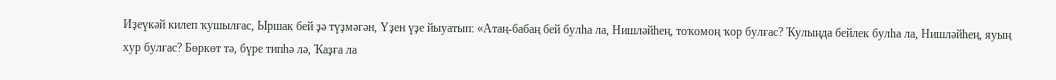Иҙеүкәй килеп ҡушылғас, Ыршак бей ҙә түҙмәгән, Үҙен үҙе йыуатып: «Атаң-бабаң бей булһа ла, Нишләйһең, тоҡомоң ҡор булғас? Ҡулыңда бейлек булһа ла, Нишләйһең, яуың хур булғас? Бөркөт тә, бүре типһә лә, Ҡаҙға ла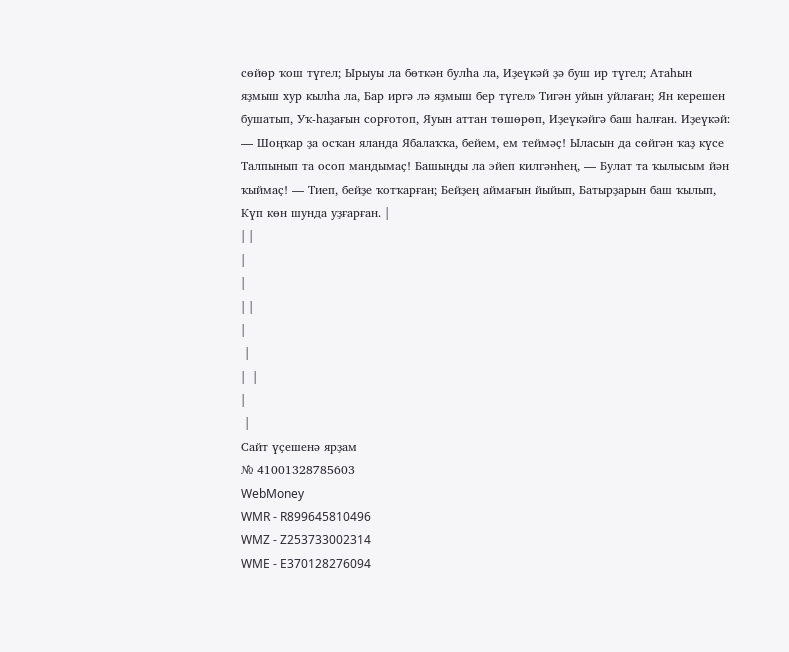сөйөр ҡош түгел; Ырыуы ла бөткән булһа ла, Иҙеүкәй ҙә буш ир түгел; Атаһын яҙмыш хур кылһа ла, Бар иргә лә яҙмыш бер түгел» Тигән уйын уйлаған; Ян керешен бушатып, Уҡ-һаҙағын сорғотоп, Яуын аттан төшөрөп, Иҙеүкәйгә баш һалған. Иҙеүкәй: — Шоңҡар ҙа осҡан яланда Ябалаҡҡа, бейем, ем теймәҫ! Ыласын да сөйгән ҡаҙ күсе Талпынып та осоп мандымаҫ! Башыңды ла эйеп килгәнһең, — Булат та ҡылысым йән ҡыймаҫ! — Тиеп, бейҙе ҡотҡарған; Бейҙең аймағын йыйып, Батырҙарын баш ҡылып, Күп көн шунда уҙғарған. |
| |
|
|
| |
|
 |
|  |
|
 |
Сайт үҫешенә ярҙам
№ 41001328785603
WebMoney
WMR - R899645810496
WMZ - Z253733002314
WME - E370128276094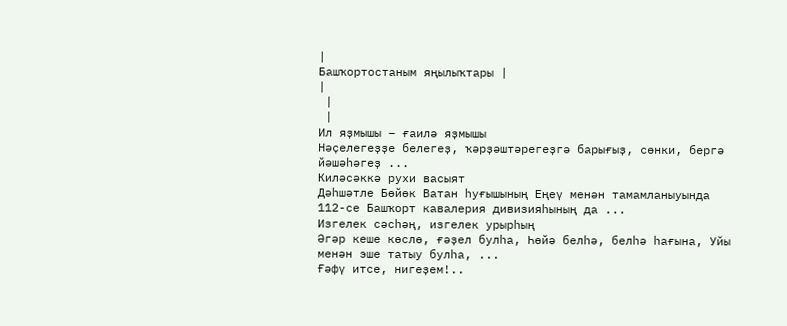|
Башҡортостаным яңылыҡтары |
|
 |
 |
Ил яҙмышы – ғаилә яҙмышы
Нәҫелегеҙҙе белегеҙ, ҡәрҙәштәрегеҙгә барығыҙ, сөнки, бергә йәшәһәгеҙ ...
Киләсәккә рухи васыят
Дәһшәтле Бөйөк Ватан һуғышының Еңеү менән тамамланыуында 112-се Башҡорт кавалерия дивизияһының да ...
Изгелек сәсһәң, изгелек урырһың
Әгәр кеше көслө, ғәҙел булһа, Һөйә белһә, белһә һағына, Уйы менән эше татыу булһа, ...
Ғәфү итсе, нигеҙем!..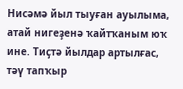Нисәмә йыл тыуған ауылыма, атай нигеҙенә ҡайтҡаным юҡ ине. Тиҫтә йылдар артылғас, тәү тапҡыр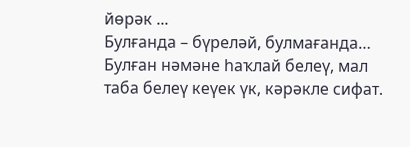йөрәк ...
Булғанда – бүреләй, булмағанда…
Булған нәмәне һаҡлай белеү, мал таба белеү кеүек үк, кәрәкле сифат.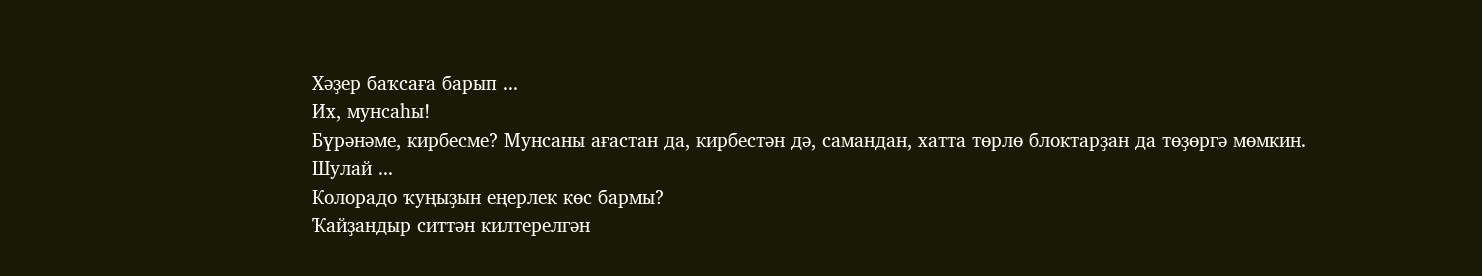Хәҙер баҡсаға барып ...
Их, мунсаһы!
Бүрәнәме, кирбесме? Мунсаны ағастан да, кирбестән дә, самандан, хатта төрлө блоктарҙан да төҙөргә мөмкин. Шулай ...
Колорадо ҡуңыҙын еңерлек көс бармы?
Ҡайҙандыр ситтән килтерелгән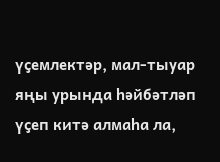үҫемлектәр, мал-тыуар яңы урында һәйбәтләп үҫеп китә алмаһа ла,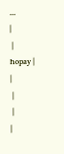...
|
 |
Һорау |
|
 |
 |
|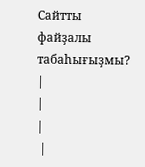Сайтты файҙалы табаһығыҙмы? |
|
|
 |